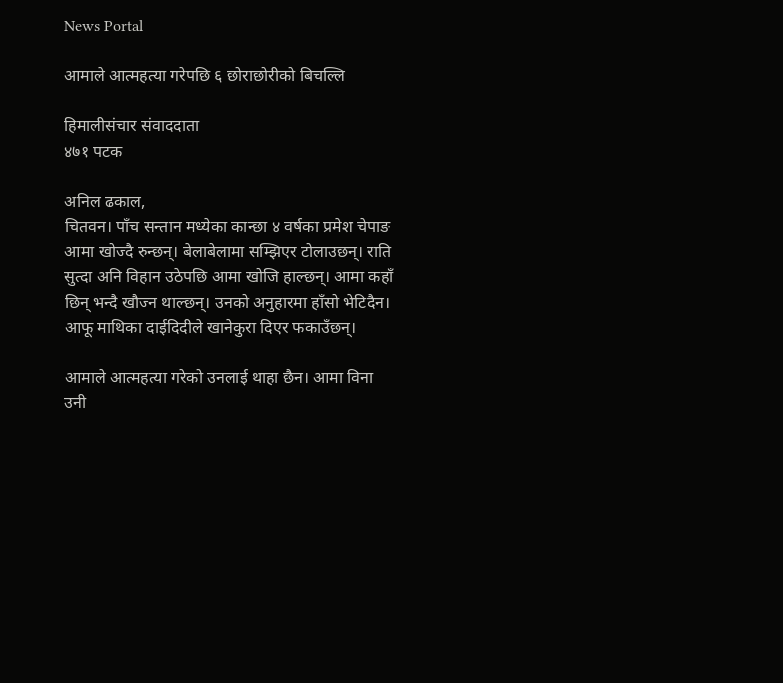News Portal

आमाले आत्महत्या गरेपछि ६ छोराछोरीको बिचल्लि

हिमालीसंचार संवाददाता
४७१ पटक

अनिल ढकाल,
चितवन। पाँच सन्तान मध्येका कान्छा ४ वर्षका प्रमेश चेपाङ आमा खोज्दै रुन्छन्। बेलाबेलामा सम्झिएर टोलाउछन्। राति सुत्दा अनि विहान उठेपछि आमा खोजि हाल्छन्। आमा कहाँ छिन् भन्दै खौज्न थाल्छन्। उनको अनुहारमा हाँसो भेटिदैन। आफू माथिका दाईदिदीले खानेकुरा दिएर फकाउँछन्।

आमाले आत्महत्या गरेको उनलाई थाहा छैन। आमा विना उनी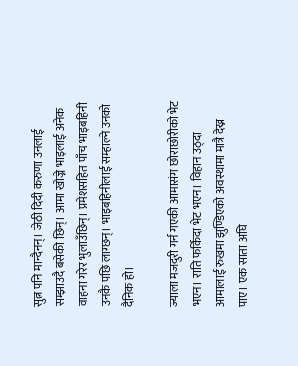सुत्न पनि मान्दैनन्। जेठी दिदी करुणा उनलाई सम्झाउदै बसेकी छिन्। आमा खोज्ने भाइलाई अनेक वाहना गरेर भुलाउँछिन्। प्रमेशसहित पाँच भाइबहिनी उनकै पछि लाग्छन्। भाइबहिनीलाई सम्हाल्ने उनको दैनिक हो।

ज्याला मजदुरी गर्न गएकी आमासंग छोराछोरीको भेट भएन। राति फर्किदा भेट भएन। विहान उठ्दा आमालाई रुखमा झुण्डिएको अवस्थामा मात्रै देख्न पाए। एक साता अघि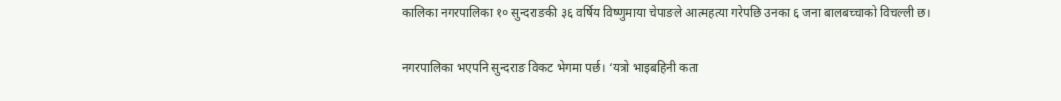कालिका नगरपालिका १० सुन्दराङकी ३६ वर्षिय विष्णुमाया चेपाङले आत्महत्या गरेपछि उनका ६ जना बालबच्चाको विचल्ली छ।

नगरपालिका भएपनि सुन्दराङ विकट भेगमा पर्छ। ‘यत्रो भाइबहिनी कता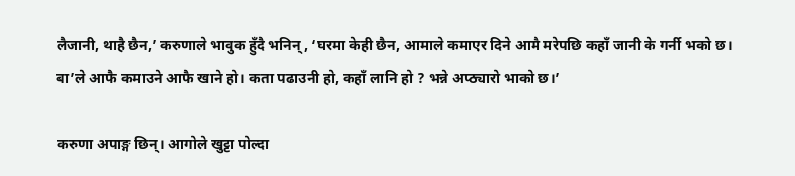लैजानी, थाहै छैन,’ करुणाले भावुक हुँदै भनिन्, ‘घरमा केही छैन, आमाले कमाएर दिने आमै मरेपछि कहाँ जानी के गर्नी भको छ। बा’ले आफै कमाउने आफै खाने हो। कता पढाउनी हो, कहाँ लानि हो ? भन्ने अप्ठ्यारो भाको छ।’

करुणा अपाङ्ग छिन्। आगोले खुट्टा पोल्दा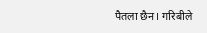पैतला छैन। गरिबीले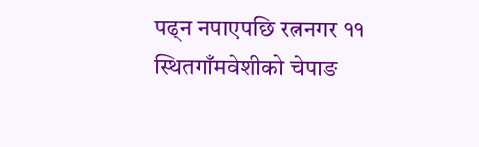पढ्न नपाएपछि रत्ननगर ११ स्थितगाँमवेशीको चेपाङ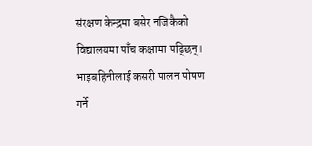संरक्षण केन्द्रमा बसेर नजिकैको विद्यालयमा पाँच कक्षामा पढ्छिन्। भाइबहिनीलाई कसरी पालन पोषण गर्ने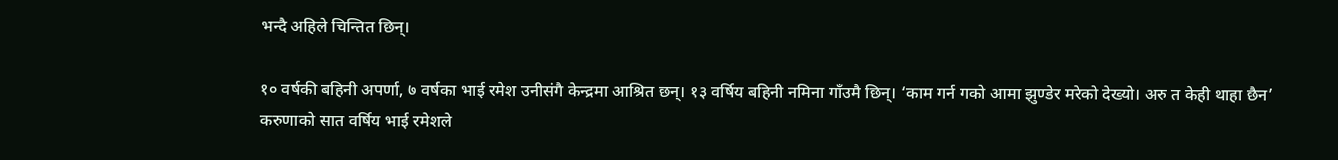भन्दै अहिले चिन्तित छिन्।

१० वर्षकी बहिनी अपर्णा, ७ वर्षका भाई रमेश उनीसंगै केन्द्रमा आश्रित छन्। १३ वर्षिय बहिनी नमिना गाँउमै छिन्। ‘काम गर्न गको आमा झुण्डेर मरेको देख्यो। अरु त केही थाहा छैन’ करुणाको सात वर्षिय भाई रमेशले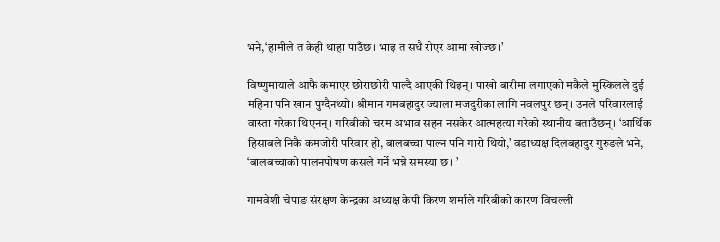भने,‘हामीले त केही थाहा पाउँछ। भाइ त सधै रोएर आमा खोज्छ।’

विष्णुमायाले आफै कमाएर छोराछोरी पाल्दै आएकी थिइन्। पाखो बारीमा लगाएको मकैले मुस्किलले दुई महिना पनि खान पुग्दैनथ्यो। श्रीमान गमबहादुर ज्याला मजदुरीका लागि नवलपुर छन्। उनले परिवारलाई वास्ता गरेका थिएनन्। गरिबीको चरम अभाव सहन नसकेर आत्महत्या गरेको स्थानीय बताउँछन्। ‘आर्थिक हिसाबले निकै कमजोरी परिवार हो, बालबच्चा पाल्न पनि गारो थियो,’ वडाध्यक्ष दिलबहादुर गुरुङले भने, ‘बालबच्चाको पालनपोषण कसले गर्ने भन्ने समस्या छ। ’

गामवेशी चेपाङ संरक्षण केन्द्रका अध्यक्ष केपी किरण शर्माले गरिबीको कारण विचल्ली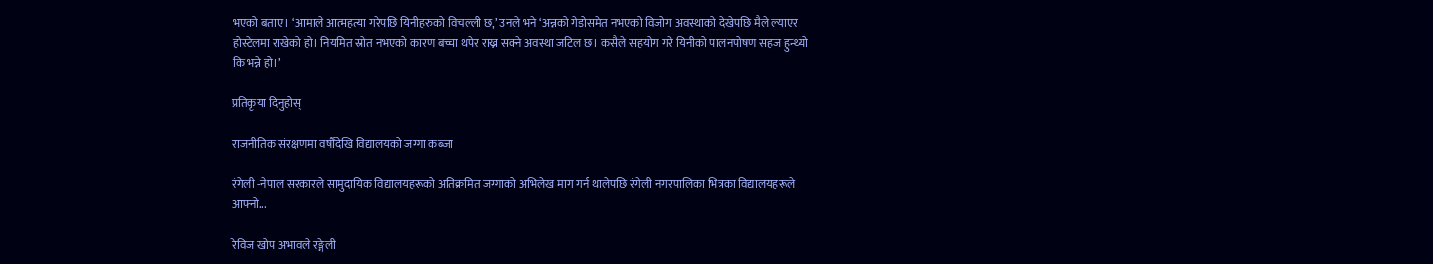भएको बताए। ‘आमाले आत्महत्या गरेपछि यिनीहरुको विचल्ली छ,’ उनले भने ‘अन्नको गेडोसमेत नभएको विजोग अवस्थाको देखेपछि मैले ल्याएर होस्टेलमा राखेको हो। नियमित स्रोत नभएको कारण बच्चा थपेर राख्न सक्ने अवस्था जटिल छ। कसैले सहयोग गरे यिनीको पालनपोषण सहज हुन्थ्यो कि भन्ने हो।’

प्रतिकृया दिनुहोस्

राजनीतिक संरक्षणमा वर्षौंदेखि विद्यालयको जग्गा कब्जा

रंगेली -नेपाल सरकारले सामुदायिक विद्यालयहरूको अतिक्रमित जग्गाको अभिलेख माग गर्न थालेपछि रंगेली नगरपालिका भित्रका विद्यालयहरूले आफ्नो...

रेविज खोप अभावले रङ्गेली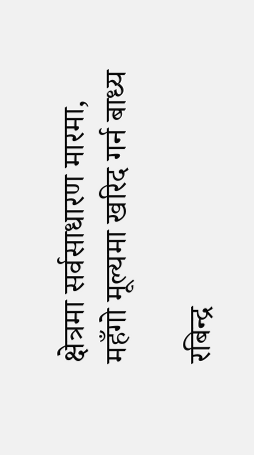क्षेत्रमा सर्वसाधारण मारमा, महँगो मूल्यमा खरिद गर्न बाध्य

रबिन्द्र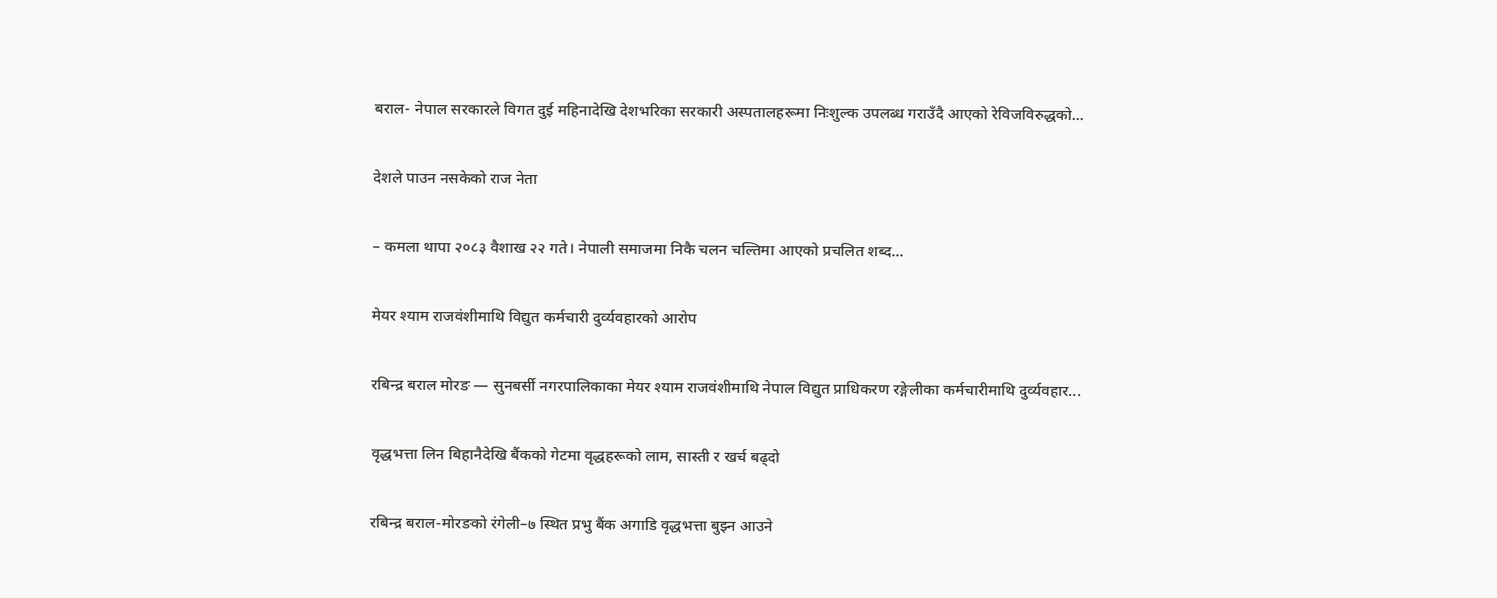बराल- नेपाल सरकारले विगत दुई महिनादेखि देशभरिका सरकारी अस्पतालहरूमा निःशुल्क उपलब्ध गराउँदै आएको रेविजविरुद्धको...

देशले पाउन नसकेको राज नेता

– कमला थापा २०८३ वैशाख २२ गते। नेपाली समाजमा निकै चलन चल्तिमा आएको प्रचलित शब्द...

मेयर श्याम राजवंशीमाथि विद्युत कर्मचारी दुर्व्यवहारको आरोप

रबिन्द्र बराल मोरङ — सुनबर्सी नगरपालिकाका मेयर श्याम राजवंशीमाथि नेपाल विद्युत प्राधिकरण रङ्गेलीका कर्मचारीमाथि दुर्व्यवहार...

वृद्धभत्ता लिन बिहानैदेखि बैंकको गेटमा वृद्धहरूको लाम, सास्ती र खर्च बढ्दो

रबिन्द्र बराल-मोरङको रंगेली–७ स्थित प्रभु बैंक अगाडि वृद्धभत्ता बुझ्न आउने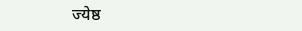ज्येष्ठ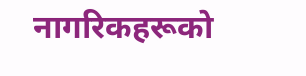नागरिकहरूको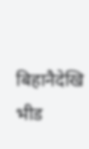बिहानैदेखि भीड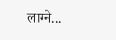लाग्ने...